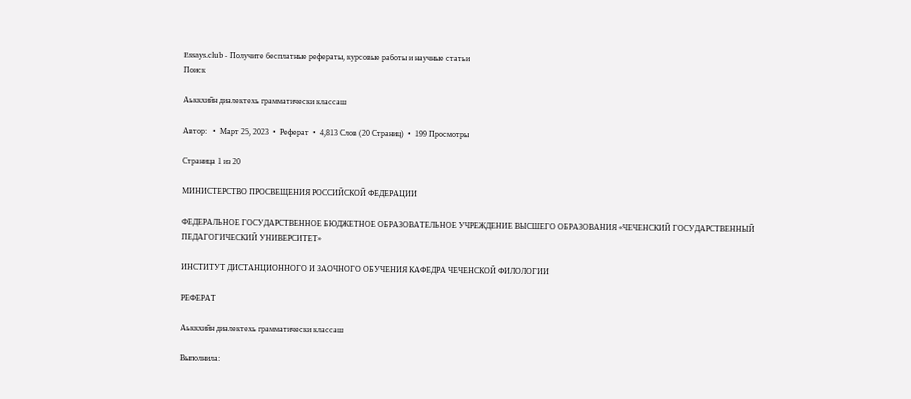Essays.club - Получите бесплатные рефераты, курсовые работы и научные статьи
Поиск

Аьккхийн диалектехь грамматически классаш

Автор:   •  Март 25, 2023  •  Реферат  •  4,813 Слов (20 Страниц)  •  199 Просмотры

Страница 1 из 20

МИНИСТЕРСТВО ПРОСВЕЩЕНИЯ РОССИЙСКОЙ ФЕДЕРАЦИИ

ФЕДЕРАЛЬНОЕ ГОСУДАРСТВЕННОЕ БЮДЖЕТНОЕ ОБРАЗОВАТЕЛЬНОЕ УЧРЕЖДЕНИЕ ВЫСШЕГО ОБРАЗОВАНИЯ «ЧЕЧЕНСКИЙ ГОСУДАРСТВЕННЫЙ ПЕДАГОГИЧЕСКИЙ УНИВЕРСИТЕТ»

ИНСТИТУТ ДИСТАНЦИОННОГО И ЗАОЧНОГО ОБУЧЕНИЯ КАФЕДРА ЧЕЧЕНСКОЙ ФИЛОЛОГИИ

РЕФЕРАТ

Аьккхийн диалектехь грамматически классаш

Выполнила: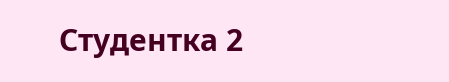Студентка 2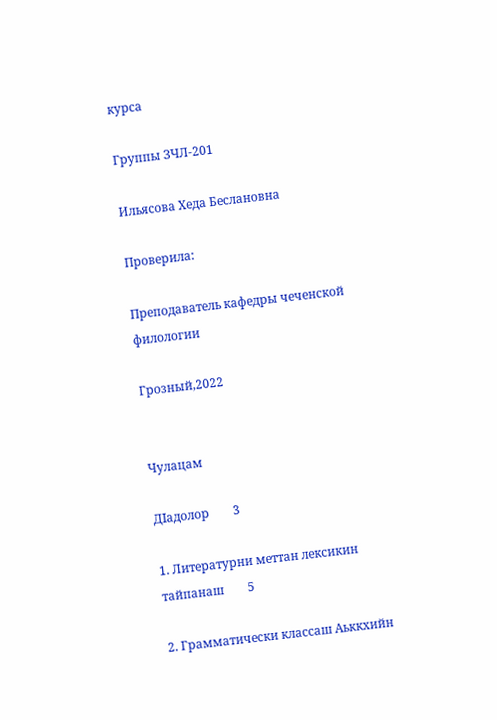курса

Группы ЗЧЛ-201

Ильясова Хеда Беслановна

Проверила:

Преподаватель кафедры чеченской филологии

Грозный,2022


Чулацам

ДIадолор        3

1. Литературни меттан лексикин тайпанаш        5

2. Грамматически классаш Аьккхийн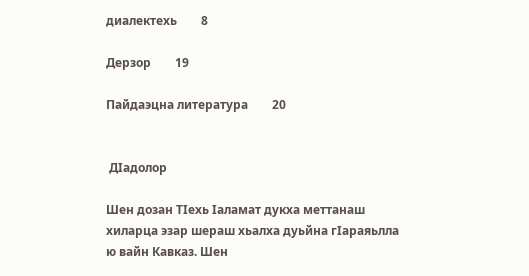диалектехь        8

Дерзор        19

Пайдаэцна литература        20


 ДIадолор

Шен дозан ТIехь Iаламат дукха меттанаш хиларца эзар шераш хьалха дуьйна гIараяьлла ю вайн Кавказ. Шен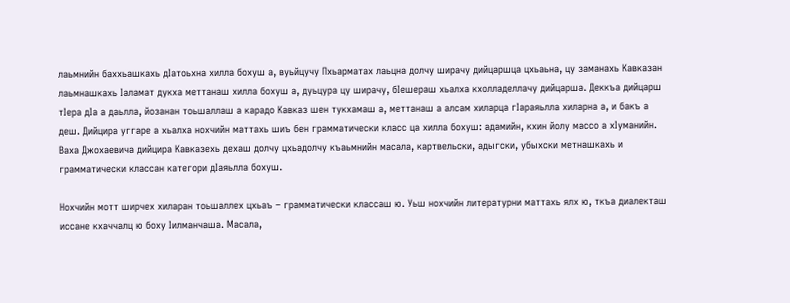лаьмнийн баххьашкахь дIатоьхна хилла бохуш а, вуьйцучу Пхьарматах лаьцна долчу ширачу дийцаршца цхьаьна, цу заманахь Кавказан лаьмнашкахь Iаламат дукха меттанаш хилла бохуш а, дуьцура цу ширачу, бIешераш хьалха кхолладеллачу дийцарша. Деккъа дийцарш тIера дIа а даьлла, йозанан тоьшаллаш а карадо Кавказ шен тукхамаш а, меттанаш а алсам хиларца гIараяьлла хиларна а, и бакъ а деш. Дийцира уггаре а хьалха нохчийн маттахь шиъ бен грамматически класс ца хилла бохуш: адамийн, кхин йолу массо а хIуманийн. Ваха Джохаевича дийцира Кавказехь дехаш долчу цхьадолчу къаьмнийн масала, картвельски, адыгски, убыхски метнашкахь и грамматически классан категори дIаяьлла бохуш.

Нохчийн мотт ширчех хиларан тоьшаллех цхьаъ – грамматически классаш ю. Уьш нохчийн литературни маттахь ялх ю, ткъа диалекташ иссане кхаччалц ю боху Iилманчаша. Масала,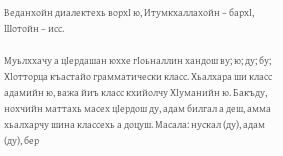Веданхойн диалектехь ворхI ю, Итумкхаллахойн – бархI, Шотойн – исс.

Муьлххачу а цIердашан юххе гIоьналлин хандош ву; ю; ду; бу; ХIотторца къастайо грамматически класс. Хьалхара ши класс адамийн ю, важа йиъ класс кхийолчу ХIуманийн ю. Бакъду, нохчийн маттахь масех цIердош ду, адам билгал а деш, амма хьалхарчу шина классехь а доцуш. Масала: нускал (ду), адам (ду), бер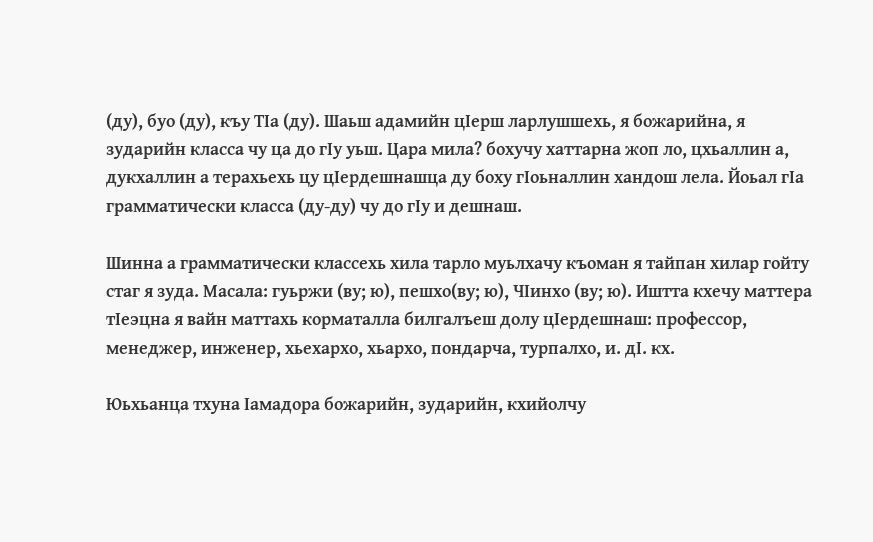(ду), буо (ду), къу ТIа (ду). Шаьш адамийн цIерш ларлушшехь, я божарийна, я зударийн класса чу ца до гIу уьш. Цара мила? бохучу хаттарна жоп ло, цхьаллин а, дукхаллин а терахьехь цу цIердешнашца ду боху гIоьналлин хандош лела. Йоьал гIа грамматически класса (ду-ду) чу до гIу и дешнаш.

Шинна а грамматически классехь хила тарло муьлхачу къоман я тайпан хилар гойту стаг я зуда. Масала: гуьржи (ву; ю), пешхо(ву; ю), ЧIинхо (ву; ю). Иштта кхечу маттера тIеэцна я вайн маттахь корматалла билгалъеш долу цIердешнаш: профессор, менеджер, инженер, хьехархо, хьархо, пондарча, турпалхо, и. дI. кх.

Юьхьанца тхуна Iамадора божарийн, зударийн, кхийолчу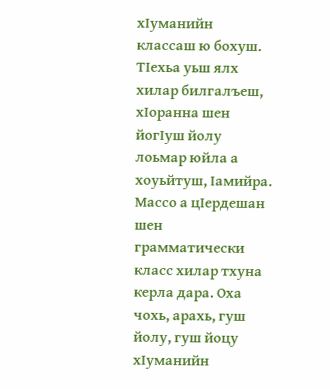хIуманийн классаш ю бохуш. ТIехьа уьш ялх хилар билгалъеш, хIоранна шен йогIуш йолу лоьмар юйла а хоуьйтуш, Iамийра. Массо а цIердешан шен грамматически класс хилар тхуна керла дара. Оха чохь, арахь, гуш йолу, гуш йоцу хIуманийн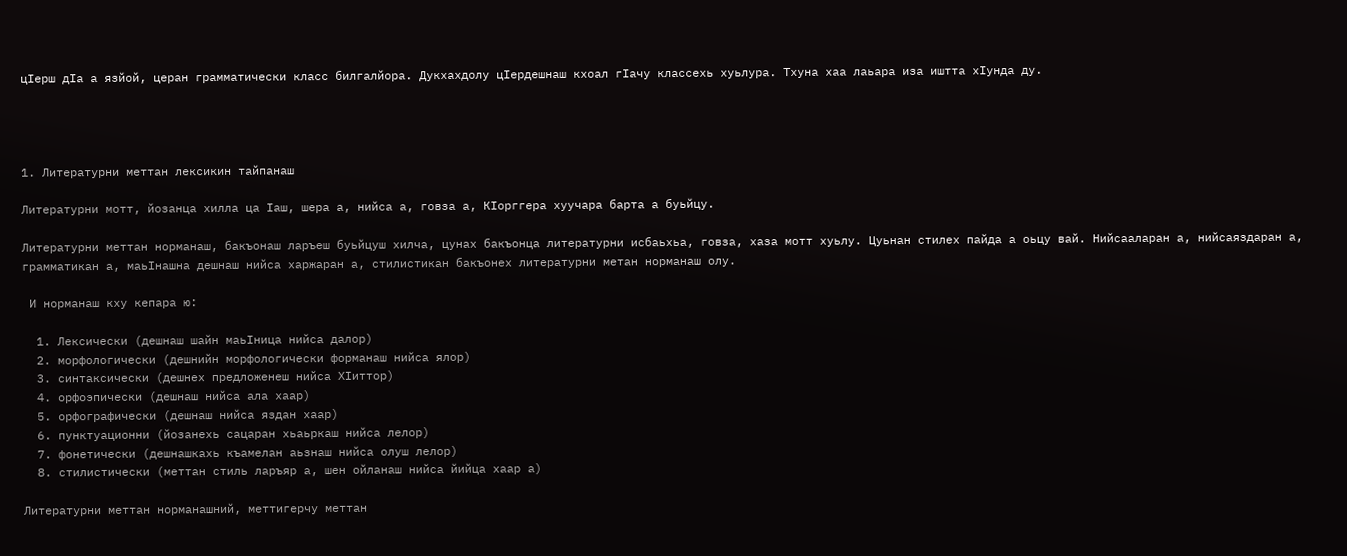цIерш дIа а язйой, церан грамматически класс билгалйора. Дукхахдолу цIердешнаш кхоал гIачу классехь хуьлура. Тхуна хаа лаьара иза иштта хIунда ду.




1. Литературни меттан лексикин тайпанаш

Литературни мотт, йозанца хилла ца Iаш, шера а, нийса а, говза а, КIорггера хуучара барта а буьйцу.

Литературни меттан норманаш, бакъонаш ларъеш буьйцуш хилча, цунах бакъонца литературни исбаьхьа, говза, хаза мотт хуьлу. Цуьнан стилех пайда а оьцу вай. Нийсааларан а, нийсаяздаран а, грамматикан а, маьIнашна дешнаш нийса харжаран а, стилистикан бакъонех литературни метан норманаш олу.

 И норманаш кху кепара ю:

  1. Лексически (дешнаш шайн маьIница нийса далор)
  2. морфологически (дешнийн морфологически форманаш нийса ялор)
  3. синтаксически (дешнех предложенеш нийса ХIиттор)
  4. орфоэпически (дешнаш нийса ала хаар)
  5. орфографически (дешнаш нийса яздан хаар)
  6. пунктуационни (йозанехь сацаран хьаьркаш нийса лелор)
  7. фонетически (дешнашкахь къамелан аьзнаш нийса олуш лелор)
  8. стилистически (меттан стиль ларъяр а, шен ойланаш нийса йийца хаар а)

Литературни меттан норманашний, меттигерчу меттан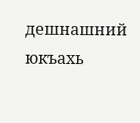дешнашний юкъахь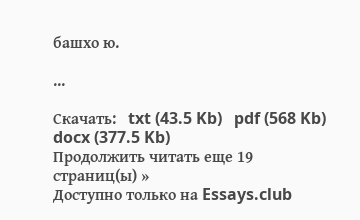башхо ю.

...

Скачать:   txt (43.5 Kb)   pdf (568 Kb)   docx (377.5 Kb)
Продолжить читать еще 19 страниц(ы) »
Доступно только на Essays.club